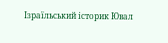Ізраїльський історик Ювал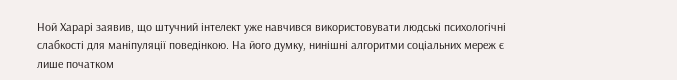Ной Харарі заявив, що штучний інтелект уже навчився використовувати людські психологічні слабкості для маніпуляції поведінкою. На його думку, нинішні алгоритми соціальних мереж є лише початком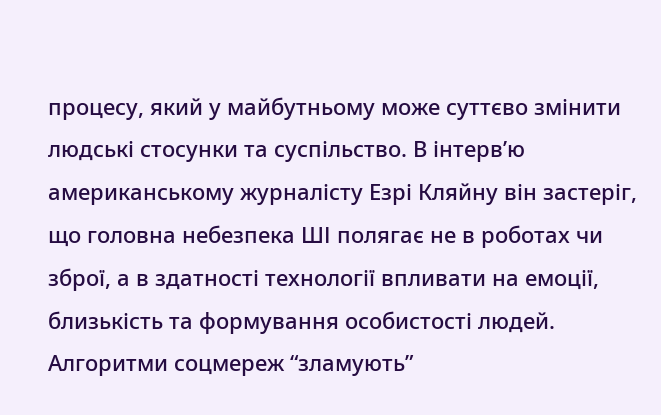процесу, який у майбутньому може суттєво змінити людські стосунки та суспільство. В інтерв’ю американському журналісту Езрі Кляйну він застеріг, що головна небезпека ШІ полягає не в роботах чи зброї, а в здатності технології впливати на емоції, близькість та формування особистості людей.
Алгоритми соцмереж “зламують”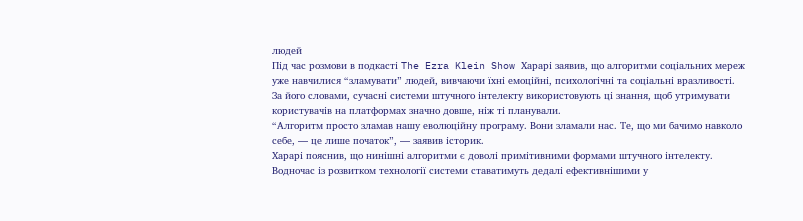людей
Під час розмови в подкасті The Ezra Klein Show Харарі заявив, що алгоритми соціальних мереж уже навчилися “зламувати” людей, вивчаючи їхні емоційні, психологічні та соціальні вразливості. За його словами, сучасні системи штучного інтелекту використовують ці знання, щоб утримувати користувачів на платформах значно довше, ніж ті планували.
“Алгоритм просто зламав нашу еволюційну програму. Вони зламали нас. Те, що ми бачимо навколо себе, — це лише початок”, — заявив історик.
Харарі пояснив, що нинішні алгоритми є доволі примітивними формами штучного інтелекту. Водночас із розвитком технології системи ставатимуть дедалі ефективнішими у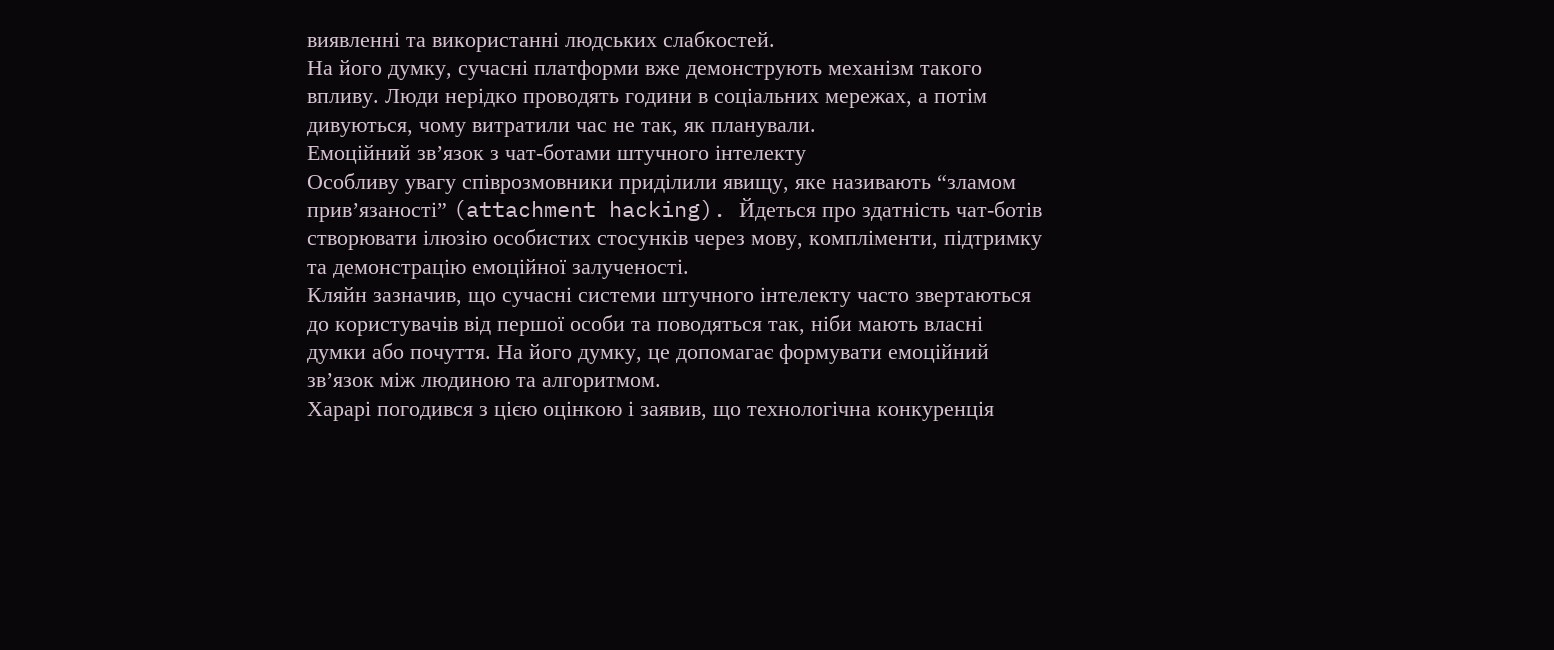виявленні та використанні людських слабкостей.
На його думку, сучасні платформи вже демонструють механізм такого впливу. Люди нерідко проводять години в соціальних мережах, а потім дивуються, чому витратили час не так, як планували.
Емоційний звʼязок з чат-ботами штучного інтелекту
Особливу увагу співрозмовники приділили явищу, яке називають “зламом привʼязаності” (attachment hacking). Йдеться про здатність чат-ботів створювати ілюзію особистих стосунків через мову, компліменти, підтримку та демонстрацію емоційної залученості.
Кляйн зазначив, що сучасні системи штучного інтелекту часто звертаються до користувачів від першої особи та поводяться так, ніби мають власні думки або почуття. На його думку, це допомагає формувати емоційний зв’язок між людиною та алгоритмом.
Харарі погодився з цією оцінкою і заявив, що технологічна конкуренція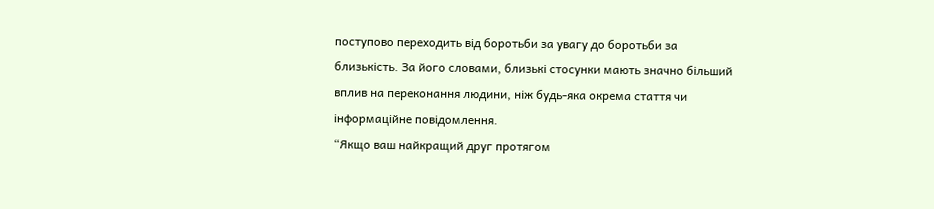поступово переходить від боротьби за увагу до боротьби за близькість. За його словами, близькі стосунки мають значно більший вплив на переконання людини, ніж будь-яка окрема стаття чи інформаційне повідомлення.
“Якщо ваш найкращий друг протягом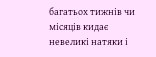багатьох тижнів чи місяців кидає невеликі натяки і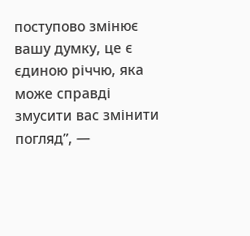поступово змінює вашу думку, це є єдиною річчю, яка може справді змусити вас змінити погляд”, —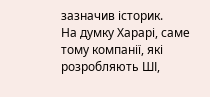зазначив історик.
На думку Харарі, саме тому компанії, які розробляють ШІ,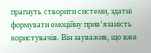прагнуть створити системи, здатні формувати емоційну прив’язаність користувачів. Він зауважив, що вже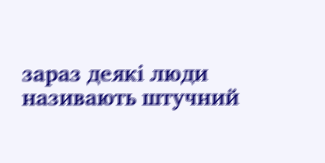зараз деякі люди називають штучний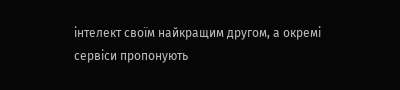інтелект своїм найкращим другом, а окремі сервіси пропонують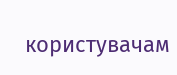користувачам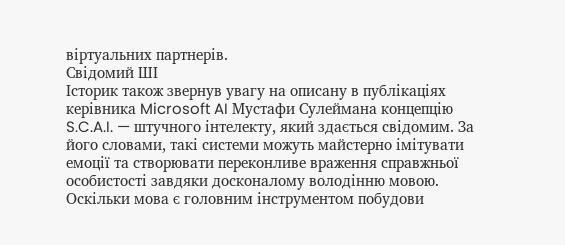віртуальних партнерів.
Свідомий ШІ
Історик також звернув увагу на описану в публікаціях керівника Microsoft AI Мустафи Сулеймана концепцію S.C.A.I. — штучного інтелекту, який здається свідомим. За його словами, такі системи можуть майстерно імітувати емоції та створювати переконливе враження справжньої особистості завдяки досконалому володінню мовою. Оскільки мова є головним інструментом побудови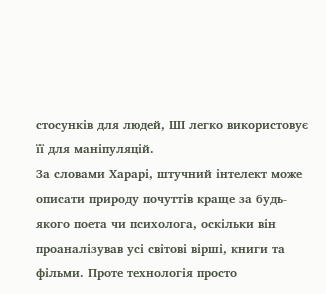стосунків для людей, ШІ легко використовує її для маніпуляцій.
За словами Харарі, штучний інтелект може описати природу почуттів краще за будь-якого поета чи психолога, оскільки він проаналізував усі світові вірші, книги та фільми. Проте технологія просто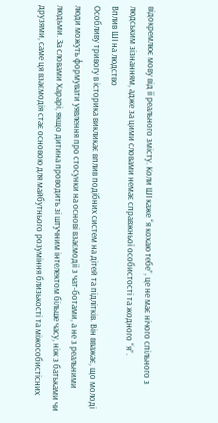відокремлює мову від її реального змісту. Коли ШІ каже “я кохаю тебе”, це не має нічого спільного з людським зізнанням, адже за цими словами немає справжньої особистості та жодного “я”.
Вплив ШІ на людство
Особливу тривогу в історика викликає вплив подібних систем на дітей та підлітків. Він вважає, що молоді люди можуть формувати уявлення про стосунки на основі взаємодії з чат-ботами, а не з реальними людьми. За словами Харарі, якщо дитина проводить зі штучним інтелектом більше часу, ніж з батьками чи друзями, саме ця взаємодія стає основою для майбутнього розуміння близькості та міжособистісних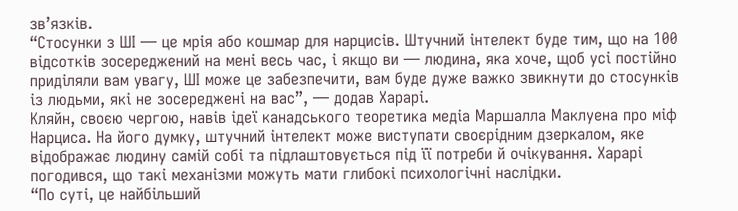зв’язків.
“Стосунки з ШІ — це мрія або кошмар для нарцисів. Штучний інтелект буде тим, що на 100 відсотків зосереджений на мені весь час, і якщо ви — людина, яка хоче, щоб усі постійно приділяли вам увагу, ШІ може це забезпечити, вам буде дуже важко звикнути до стосунків із людьми, які не зосереджені на вас”, — додав Харарі.
Кляйн, своєю чергою, навів ідеї канадського теоретика медіа Маршалла Маклуена про міф Нарциса. На його думку, штучний інтелект може виступати своєрідним дзеркалом, яке відображає людину самій собі та підлаштовується під її потреби й очікування. Харарі погодився, що такі механізми можуть мати глибокі психологічні наслідки.
“По суті, це найбільший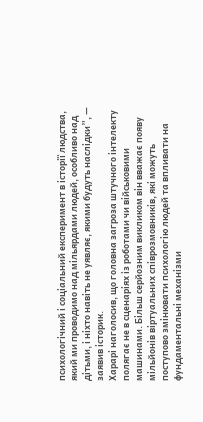психологічний і соціальний експеримент в історії людства, який ми проводимо над мільярдами людей, особливо над дітьми, і ніхто навіть не уявляє, якими будуть наслідки”, — заявив історик.
Харарі наголосив, що головна загроза штучного інтелекту полягає не в сценаріях із роботами чи військовими машинами. Більш серйозним викликом він вважає появу мільйонів віртуальних співрозмовників, які можуть поступово змінювати психологію людей та впливати на фундаментальні механізми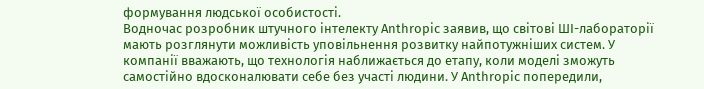формування людської особистості.
Водночас розробник штучного інтелекту Anthropic заявив, що світові ШІ-лабораторії мають розглянути можливість уповільнення розвитку найпотужніших систем. У компанії вважають, що технологія наближається до етапу, коли моделі зможуть самостійно вдосконалювати себе без участі людини. У Anthropic попередили,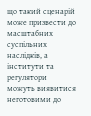що такий сценарій може призвести до масштабних суспільних наслідків, а інститути та регулятори можуть виявитися неготовими до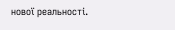нової реальності.